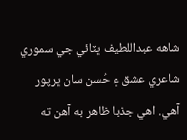شاهه عبداللطيف ڀٽائي جي سموري شاعري عشق ۽ حُسن سان ڀرپور آهي. اهي جذبا ظاهر به آهن ته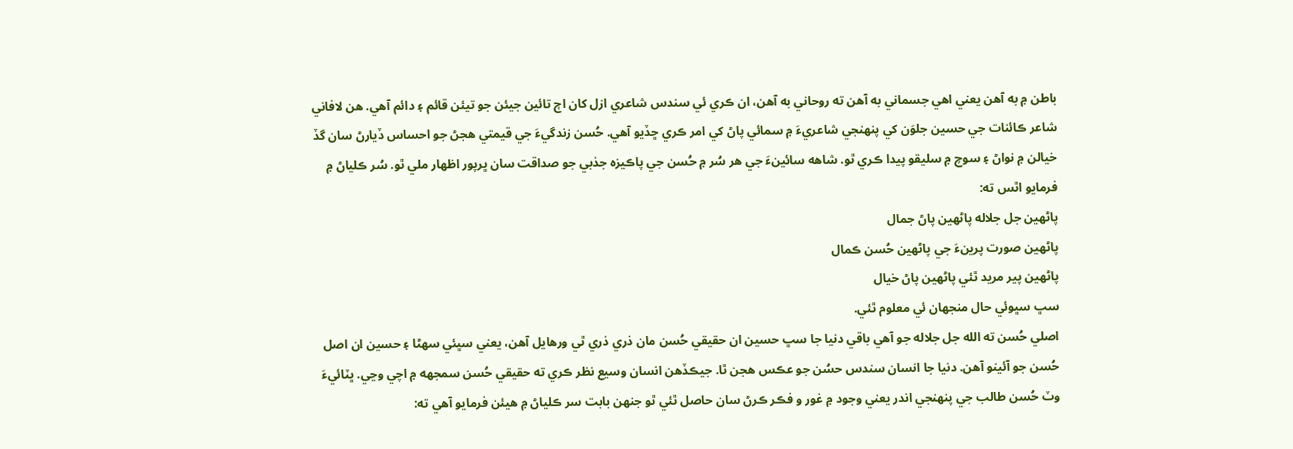باطن ۾ به آهن يعني اهي جسماني به آهن ته روحاني به آهن، ان ڪري ئي سندس شاعري ازل کان اڄ تائين جيئن جو تيئن قائم ۽ دائم آهي. هن لافاني شاعر ڪائنات جي حسين جلوَن کي پنهنجي شاعريءَ ۾ سمائي پاڻ کي امر ڪري ڇڏيو آهي. حُسن زندگيءَ جي قيمتي هجڻ جو احساس ڏيارڻ سان گڏ خيالن ۾ نواڻ ۽ سوچ ۾ سليقو پيدا ڪري ٿو. شاهه سائينءَ جي هر سُر ۾ حُسن جي پاڪيزه جذبي جو صداقت سان ڀرپور اظهار ملي ٿو. سُر ڪلياڻ ۾ فرمايو اٿس ته:
پاڻهين جل جلاله پاڻهين پاڻ جمال
پاڻهين صورت پرينءَ جي پاڻهين حُسن ڪمال
پاڻهين پير مريد ٿئي پاڻهين پاڻ خيال
سڀ سڀوئي حال منجهان ئي معلوم ٿئي.
اصلي حُسن ته الله جل جلاله جو آهي باقي دنيا جا سڀ حسين ان حقيقي حُسن مان ذري ذري ٿي ورهايل آهن، يعني سڀئي سهڻا ۽ حسين ان اصل حُسن جو آئينو آهن. دنيا جا انسان سندس حسُن جو عڪس هجن ٿا. جيڪڏهن انسان وسيع نظر ڪري ته حقيقي حُسن سمجهه ۾ اچي وڃي. ڀٽائيءَ وٽ حُسن طالب جي پنهنجي اندر يعني وجود ۾ غور و فڪر ڪرڻ سان حاصل ٿئي ٿو جنهن بابت سر ڪلياڻ ۾ هيئن فرمايو آهي ته: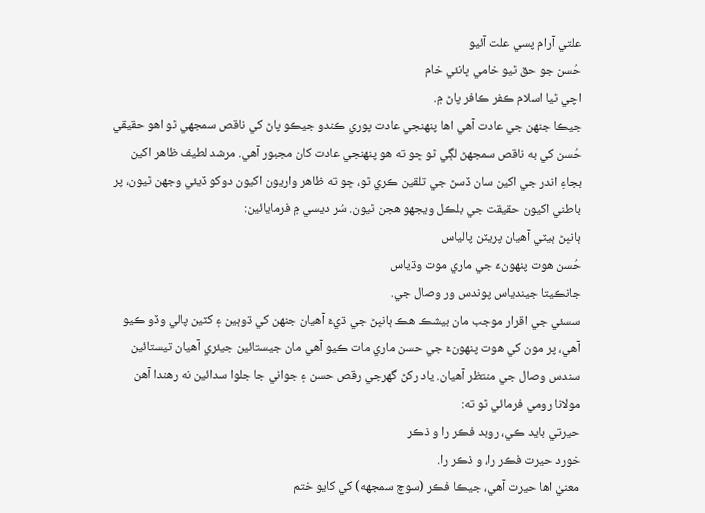علتي آرام پسي علت آئيو
حُسن جو حق ٿيو خامي ڀانئي خام
اچي ٿيا اسلام ڪفر ڪافر پاڻ ۾.
جيڪا جنهن جي عادت آهي اها پنهنجي عادت پوري ڪندو جيڪو پاڻ کي ناقص سمجهي ٿو اهو حقيقي حُسن کي به ناقص سمجهڻ لڳي ٿو ڇو ته هو پنهنجي عادت کان مجبور آهي. مرشد لطيف ظاهر اکين بجاءِ اندر جي اکين سان ڏسڻ جي تلقين ڪري ٿو، ڇو ته ظاهر واريون اکيون دوکو ڏيئي وجهن ٿيون، پر باطني اکيون حقيقت جي بلڪل ويجهو هجن ٿيون. سُر ديسي ۾ فرمايائين:
ٻانڀڻ ٻيٽي آهيان پريٽن پالياس
حُسن هوت پنهونءَ جي ماري موت وڌياس
جانڪيتا جيندياس پوندس ور وصال جي.
سسئي جي اقرار موجب مان بيشڪ هڪ ٻانڀڻ جي ڌيءَ آهيان جنهن کي ڌوٻين ۽ کٽين پالي وڏو ڪيو آهي، پر مون کي هوت پنهونءَ جي حسن ماري مات ڪيو آهي مان جيستائين جيئري آهيان تيستائين سندس وصال جي منتظر آهيان. ياد رکڻ گهرجي رقص حسن ۽ جواني جا جلوا سدائين نه رھندا آهن مولانا رومي فرمائي ٿو ته:
حيرتي بايد ڪي، روبد فڪر را و ذڪر
خورد حيرت فڪر را، و ذڪر را.
معنيٰ اھا حيرت آهي، جيڪا فڪر (سوچ سمجھه) کي کايو ختم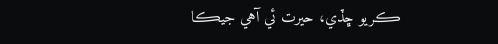ڪريو ڇڏي، حيرت ئي آهي جيڪا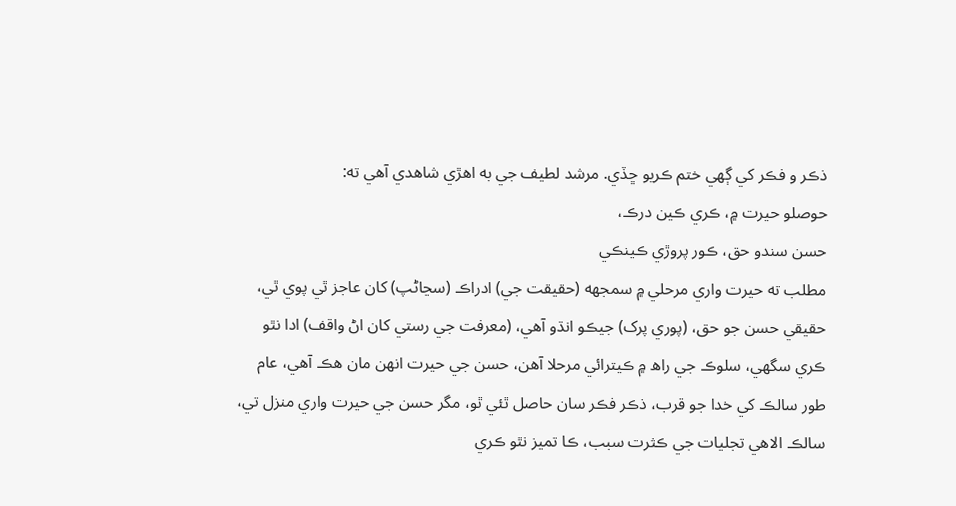ذڪر و فڪر کي ڳهي ختم ڪريو ڇڏي. مرشد لطيف جي به اهڙي شاهدي آهي ته:
حوصلو حيرت ۾، ڪري ڪين درڪ،
حسن سندو حق، ڪور پروڙي ڪينڪي
مطلب ته حيرت واري مرحلي ۾ سمجھه (حقيقت جي) ادراڪ (سڃاڻپ) کان عاجز ٿي پوي ٿي، حقيقي حسن جو حق، (پوري پرک) جيڪو انڌو آهي، (معرفت جي رستي کان اڻ واقف) ادا نٿو ڪري سگهي، سلوڪ جي راھ ۾ ڪيترائي مرحلا آهن، حسن جي حيرت انهن مان هڪ آهي، عام طور سالڪ کي خدا جو قرب، ذڪر فڪر سان حاصل ٿئي ٿو، مگر حسن جي حيرت واري منزل تي، سالڪ الاهي تجليات جي ڪثرت سبب، ڪا تميز نٿو ڪري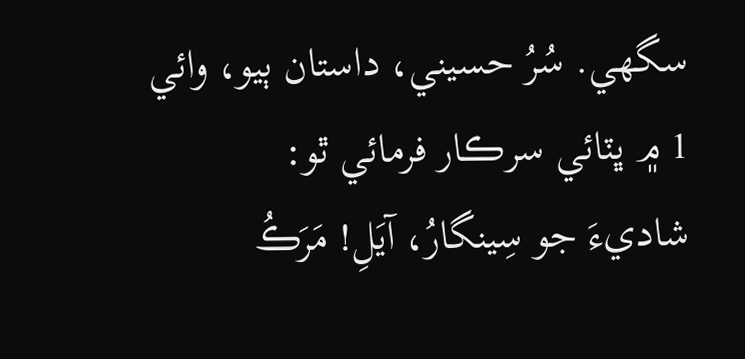سگهي. سُرُ حسيني، داستان ٻيو، وائي 1 ۾ ڀٽائي سرڪار فرمائي ٿو:
شاديءَ جو سِينگارُ، آيَلِ! مَرَڪُ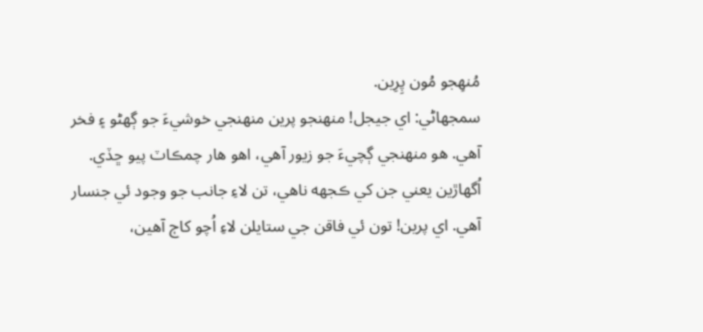مُنهِجو مُون پِرِين.
سمجهاڻي: اي جيجل! منهنجو پرين منهنجي خوشيءَ جو ڳهڻو ۽ فخر آهي. هو منهنجي ڳچيءَ جو زيور آهي، اهو هار چمڪاٽ پيو ڇڏي. اُگهاڙين يعني جن کي ڪجهه ناهي، تن لاءِ جانب جو وجود ئي جنسار آهي. اي پرين! تون ئي فاقن جي ستايلن لاءِ اُچو کاڄ آهين،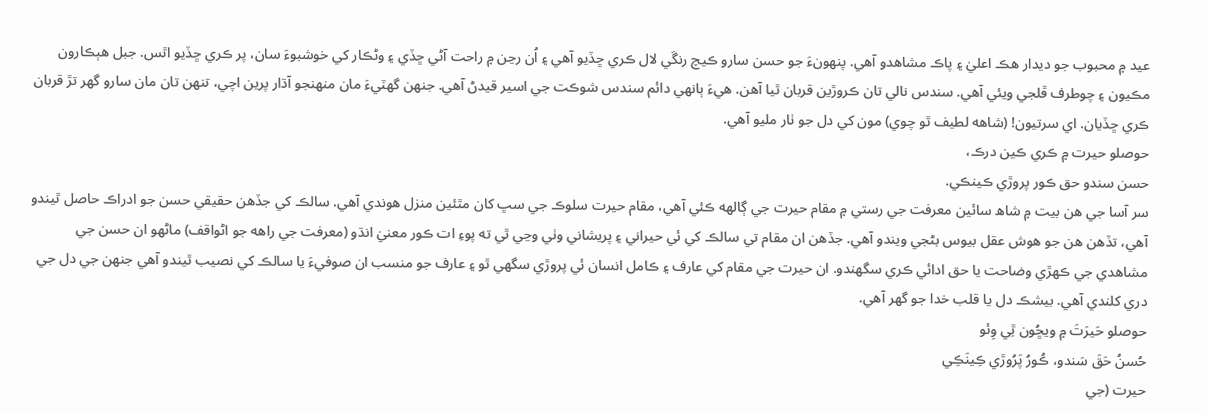عيد ۾ محبوب جو ديدار هڪ اعليٰ ۽ پاڪ مشاهدو آهي. پنهونءَ جو حسن سارو ڪيچ رنڱي لال ڪري ڇڏيو آهي ۽ اُن رڃن ۾ راحت آڻي ڇڏي ۽ وڻڪار کي خوشبوءَ سان، پر ڪري ڇڏيو اٿس. جبل هٻڪارون مڪيون ۽ چوطرف ڦلجي ويئي آهي. سندس نالي تان ڪروڙين قربان ٿيا آهن. هيءَ ٻانهي دائم سندس شوڪت جي اسير قيدڻ آهي. جنهن گهٽيءَ مان منهنجو آڌار پرين اچي، تنهن تان مان سارو گهر تڙ قربان ڪري ڇڏيان. اي سرتيون! (شاهه لطيف ٿو چوي) مون کي دل جو ٺار مليو آهي.
حوصلو حيرت ۾ ڪري ڪين درڪ،
حسن سندو حق ڪور پروڙي ڪينڪي.
سر آسا جي هن بيت ۾ شاھ سائين معرفت جي رستي ۾ مقام حيرت جي ڳالھه ڪئي آھي، مقام حيرت سلوڪ جي سڀ کان مٿئين منزل هوندي آھي. سالڪ کي جڏهن حقيقي حسن جو ادراڪ حاصل ٿيندو آھي، تڏهن هن جو هوش عقل بيوس بڻجي ويندو آھي. جڏهن ان مقام تي سالڪ کي ئي حيراني ۽ پريشاني وٺي وڃي ٿي ته پوءِ ات ڪور معنيٰ انڌو (معرفت جي راهه جو اڻواقف) ماڻھو ان حسن جي مشاهدي جي ڪهڙي وضاحت يا حق ادائي ڪري سگهندو. ان حيرت جي مقام کي عارف ۽ ڪامل انسان ئي پروڙي سگهي ٿو ۽ عارف جو منسب ان صوفيءَ يا سالڪ کي نصيب ٿيندو آھي جنهن جي دل جي دري کلندي آھي. بيشڪ دل يا قلب خدا جو گهر آھي.
حوصلو حَيرَتَ ۾ ويڇُون ٿِي وِئو
حُسنُ حَقَ سَندو، ڪُورُ پَرُوڙي ڪِينَڪِي
حيرت (جي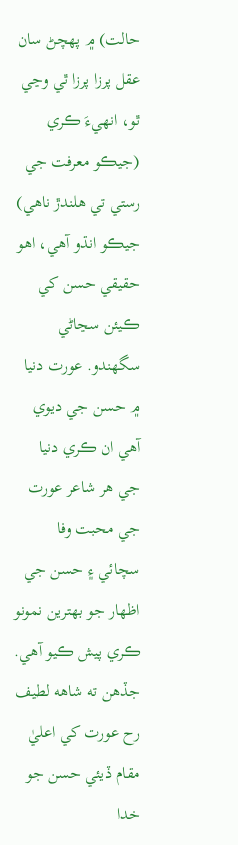حالت) ۾ پھچڻ سان عقل پرزا پرزا ٿي وڃي ٿو، انھيءَ ڪري (جيڪو معرفت جي رستي تي ھلندڙ ناھي) جيڪو انڌو آھي، اھو حقيقي حسن کي ڪيئن سڃاڻي سگهندو. عورت دنيا ۾ حسن جي ديوي آهي ان ڪري دنيا جي هر شاعر عورت جي محبت وفا سچائي ۽ حسن جي اظهار جو بهترين نمونو ڪري پيش ڪيو آهي. جڏهن ته شاهه لطيف رح عورت کي اعليٰ مقام ڏيئي حسن جو خدا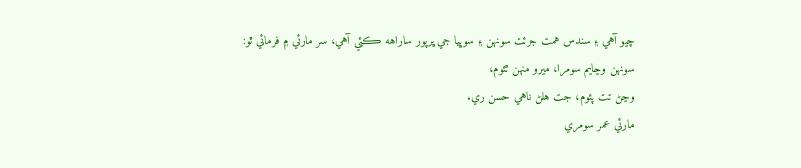چيو آهي ۽ سندس همت جرئت سونهن ۽ سوڀيا جي ڀرپور ساراهه ڪئي آهي، سر مارئي ۾ فرمائي ٿو:
سونهن وڃايم سومرا، ميرو منهن ٿئوم،
وڃڻ تت پئوم، جت هلڻ ناهي حسن ري.
مارئي عمر سومري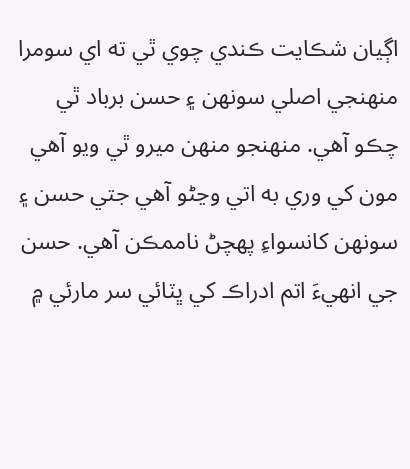اڳيان شڪايت ڪندي چوي ٿي ته اي سومرا منهنجي اصلي سونهن ۽ حسن برباد ٿي چڪو آهي. منهنجو منهن ميرو ٿي ويو آهي مون کي وري به اتي وڃڻو آهي جتي حسن ۽ سونهن کانسواءِ پهچڻ ناممڪن آهي. حسن جي انهيءَ اتم ادراڪ کي ڀٽائي سر مارئي ۾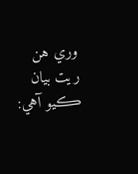وري هن ريت بيان ڪيو آهي: